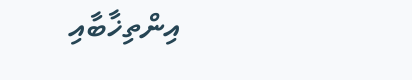އިންތިޚާބާއި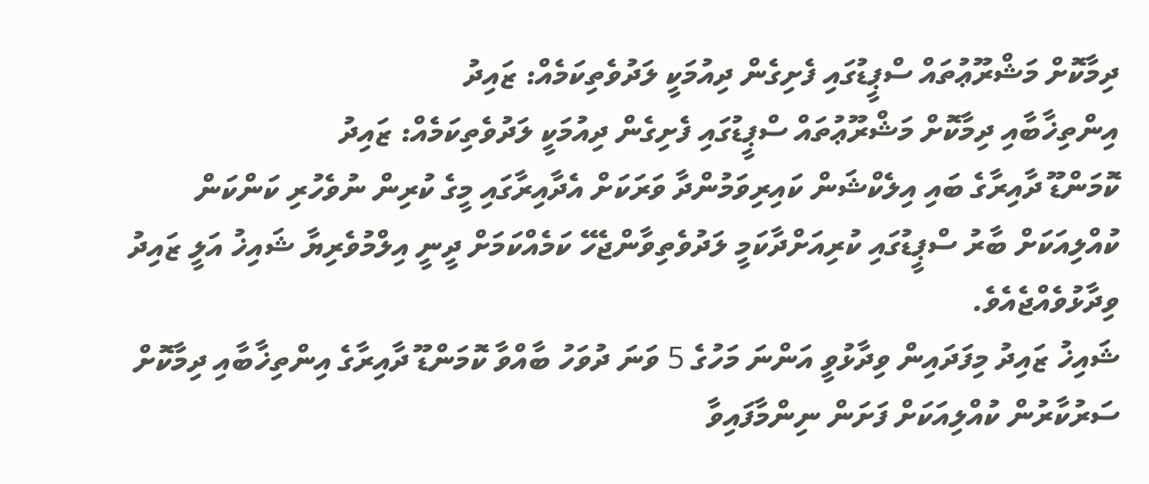ދިމާކޮށް މަޝްރޫޢުތައް ސްޕީޑުގައި ފެށިގެން ދިއުމަކީ ލަދުވެތިކަމެއް: ޒައިދު
އިންތިޚާބާއި ދިމާކޮށް މަޝްރޫޢުތައް ސްޕީޑުގައި ފެށިގެން ދިއުމަކީ ލަދުވެތިކަމެއް: ޒައިދު
ކޮމަންޑޫ ދާއިރާގެ ބައި އިލެކްޝަން ކައިރިވަމުންދާ ވަރަކަށް އެދާއިރާގައި މީގެ ކުރިން ނުވެހުރި ކަންކަން ކުއްލިއަކަށް ބާރު ސްޕީޑުގައި ކުރިއަށްދާކަމީ ލަދުވެތިވާންޖެހޭ ކަމެއްކަމަށް ދީނީ އިލްމުވެރިޔާ ޝައިޚު އަލީ ޒައިދު ވިދާޅުވެއްޖެއެވެ.
ޝައިޚު ޒައިދު މިފަދައިން ވިދާޅުވީ އަންނަ މަހުގެ 5 ވަނަ ދުވަހު ބާއްވާ ކޮމަންޑޫ ދާއިރާގެ އިންތިޚާބާއި ދިމާކޮށް ސަރުކާރުން ކުއްލިއަކަށް ފަށަން ނިންމާފައިވާ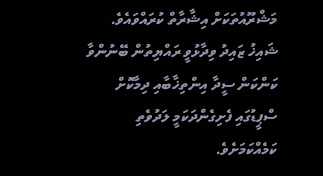މަޝްރޫއުތަކަށް އިޝާރާތް ކުރައްވައެވެ. ޝައިޚު ޒައިދު ވިދާޅުވީ ރައްޔިތުން ބޭނުންވާ ކަންކަން ސީދާ އިންތިޚާބާއި ދިމާކޮށް ސްޕީޑުގައި ފެށިގެންދަކަމީ ލަދުވެތި ކަމެއްކަމަށެވެ.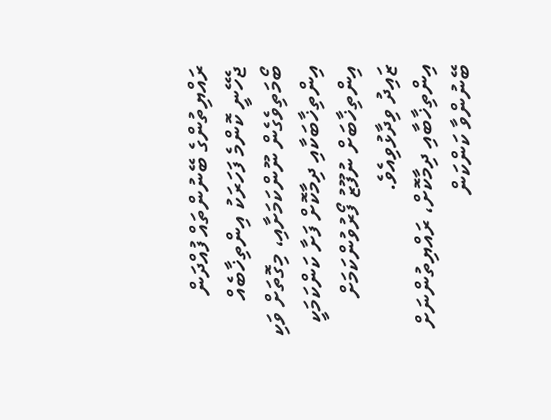ރައްޔިތުންގެ ބޭނުންތައް ފުއްދަން ޖެހޭނީ ކޮންމެ ފަހަރަކު އިންތިޚާބެއް ބޯމަތިވެގެން ނޫންކަމަށާއި، މިގޮތަށް ވަކި އިންތިޚާބަކާއި ދިމާކޮށް ފަށާ ކަންކަމަކީ އިންތިޚާބަށް ނުފޫޒު ފޯރުވުންކަމަށް ޒައިދު ވިދާޅުވިއެވެ.
އިންތިޚާބާއި ދިމާކޮށް، ރައްޔިތުންނަށް ބޭނުންވާ ކަންކަން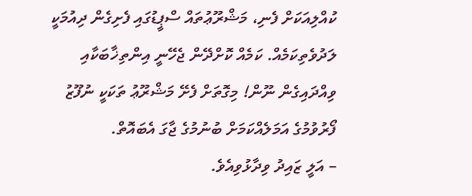ކުއްލިއަކަށް ފެނި، މަޝްރޫޢުތައް ސްޕީޑުގައި ފެށިގެން ދިއުމަކީ ލަދުވެތިކަމެއް. ކަމެއް ކޮށްދޭން ޖެހޭނީ އިންތިޚާބަކާއި ވިއްދައިގެން ނޫން! މިގޮތަށް ފެށޭ މަޝްރޫޢު ތަކަކީ ނުފޫޒު ފޯރުވުމުގެ އަމަލެއްކަމަށް ބުނުމުގެ ޖާގަ އެބައޮތް.
– އަލީ ޒައިދު ވިދާޅުވިއެވެ.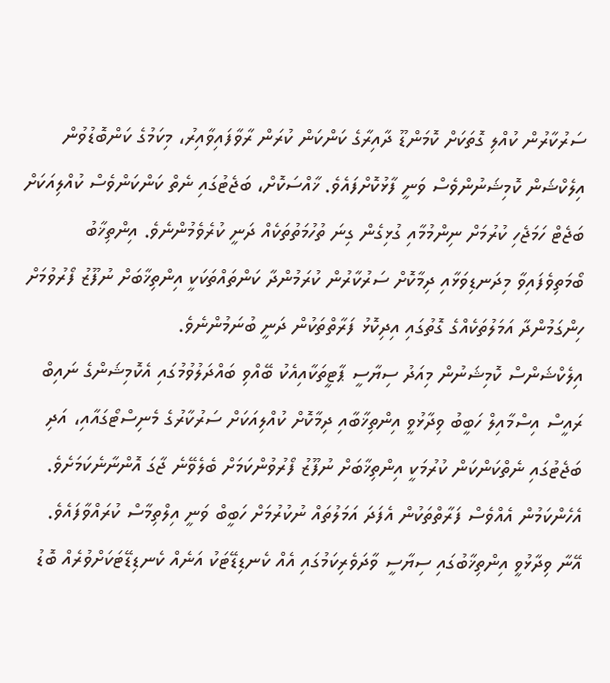ސަރުކާރުން ކުއްލި ގޮތަކަށް ކޮމަންޑޫ ދާއިރާގެ ކަންކަން ކުރަން ރާވާފައިވާއިރު، މިކަމުގެ ކަންބޮޑުވުން އިލެކްޝަން ކޮމިޝަނުންވެސް ވަނީ ފާޅުކޮށްފައެވެ. ޚާއްސަކޮށް، ބަޖެޓުގައި ނެތް ކަންކަންވެސް ކުއްލިއަކަށް ބަޖެޓް ހަމަޖެހި ކުރުމަށް ނިންމުމާއި ގުޅިގެން ގިނަ ތުހުމަތުތަކެއް ދަނީ ކުރެވެމުންނެވެ. އިންތިޚާބު ބޯމަތިވެފައިވާ މިދަނޑިވަޅާއި ދިމާކޮށް ސަރުކާރުން ކުރަމުންދާ ކަންތައްތަކަކީ އިންތިޚާބަށް ނުފޫޒު ފޯރުވުމަށް ހިންގަމުންދާ އަމަލުތަކެއްގެ ގޮތުގައި އިދިކޮޅު ފަރާތްތަކުން ދަނީ ބުނަމުންނެވެ.
އިލެކްޝަންސް ކޮމިޝަނުން މިއަދު ސިޔާސީ ޕާޓީތަކާއިއެކު ބޭއްވި ބައްދަލުވުމުގައި އެކޮމިޝަންގެ ނައިބް ރައީސް އިސްމާއިލް ހަބީބު ވިދާޅުވީ އިންތިޚާބާއި ދިމާކޮށް ކުއްލިއަކަށް ސަރުކާރުގެ މެނިސްޓޯގައާއި، އަދި ބަޖެޓުގައި ނެތްކަންކަން ކުރުމަކީ އިންތިޚާބަށް ނުފޫޒު ފޯރުވުންކަމަށް ބެލެވޭނެ ޖާގަ އޮންނާނެކަމަށެވެ. އެހެންކަމުން އެއްވެސް ފަރާތްތަކުން އެފަދަ އަމަލުތައް ނުކުރުމަށް ހަބީބް ވަނީ އިލްތިމާސް ކުރައްވާފައެވެ.
އޭނާ ވިދާޅުވީ އިންތިޚާބުގައި ސިޔާސީ ވާދަވެރިކަމުގައި އެއް ކެނޑިޑޭޓަކު އަނެއް ކެނޑިޑޭޓަކަށްވުރެއް ބޮޑު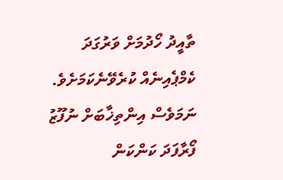ތާއީދު ހޯދުމަށް ވަރުގަދަ ކެމްޕެއިނެއް ކުރެވޭނެކަމަށެވެ. ނަމަވެސް އިންތިޚާބަށް ނުފޫޒު ފޯރާފަދަ ކަންކަން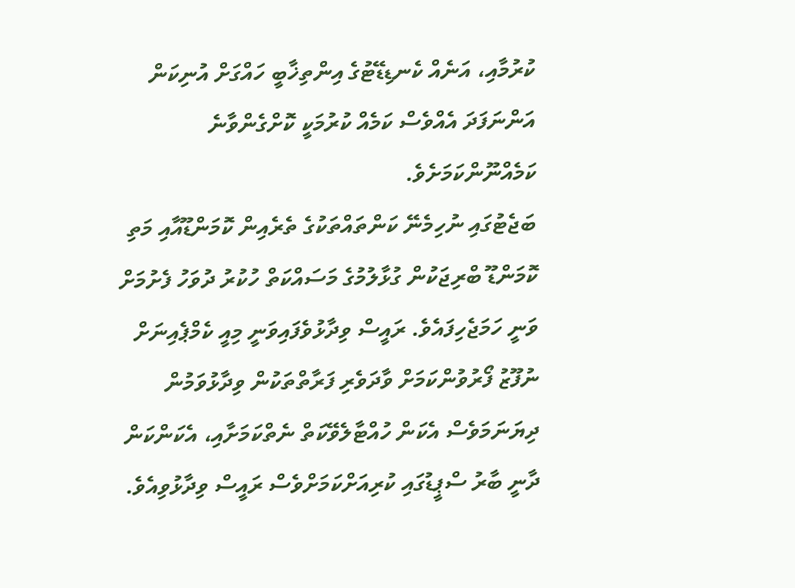ކުރުމާއި، އަނެއް ކެނޑިޑޭޓުގެ އިންތިޚާބީ ހައްގަށް އުނިކަން އަންނަފަދަ އެއްވެސް ކަމެއް ކުރުމަކީ ކޮށްގެންވާނެ ކަމެއްނޫންކަމަށެވެ.
ބަޖެޓުގައި ނުހިމެނޭ ކަންތައްތަކުގެ ތެރެއިން ކޮމަންޑޫއާއި މަތި ކޮމަންޑޫ ބްރިޖަކުން ގުޅާލުމުގެ މަސައްކަތް ހުކުރު ދުވަހު ފެށުމަށް ވަނީ ހަމަޖެހިފައެވެ. ރައީސް ވިދާޅުވެފައިވަނީ މިއީ ކެމްޕެއިނަށް ނުފޫޒު ފޯރުވުންކަމަށް ވާދަވެރި ފަރާތްތަކުން ވިދާޅުވަމުން ދިޔަނަމަވެސް އެކަން ހުއްޓާލެވޭކަތް ނެތްކަމަށާއި، އެކަންކަން ދާނީ ބާރު ސްޕީޑުގައި ކުރިއަށްކަމަށްވެސް ރައީސް ވިދާޅުވިއެވެ.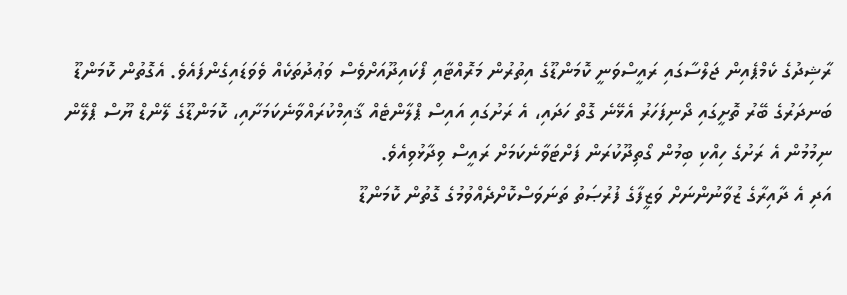ރާޝިދުގެ ކެމްޕެއިން ޖަލްސާގައި ރައީސްވަނީ ކޮމަންޑޫގެ އިތުރުން މަރޮއްޓާއި ފޯކައިދޫއަށްވެސް ވަޢުދުތަކެއް ވެވަޑައިގެންފައެވެ. އެގޮތުން ކޮމަންޑޫ ބަނދަރުގެ ބޭރު ތޮށީގައި ދޯނިފަހަރު އެޅޭނެ ގޮތް ހަދައި، އެ ރަށުގައި އައިސް ޕްލާންޓެއް ޤާއިމްކުރައްވާނެކަމަށާއި، ކޮމަންޑޫގެ ލޭންޑް ޔޫސް ޕްލޭން ނިމުމުން އެ ރަށުގެ ހިއްކި ބިމުން ގޯތިދޫކުރަން ފަށްޓަވާނެކަމަށް ރައީސް ވިދާޅުވިއެވެ.
އަދި އެ ދާއިރާގެ ޒުވާނުންނަށް ވަޒީފާގެ ފުރުޞަތު ތަނަވަސްކޮށްދެއްވުމުގެ ގޮތުން ކޮމަންޑޫ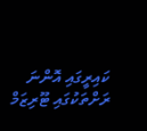ކައިރީގައި އޮންނަ ރަށްތަކުގައި ޓޫރިޒަމް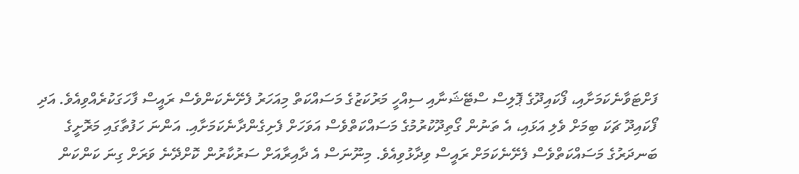ފަށްޓަވާނެކަމަށާއި، ފޯކައިދޫގެ ޕޮލިސް ސްޓޭޝަނާއި ސިއްހީ މަރުކަޒުގެ މަސައްކަތް މިއަހަރު ފެށޭނެކަންވެސް ރައީސް ފާހަގަކުރެއްވިއެވެ. އަދި ފޯކައިދޫ ޗަކަ ބިމަށް ވެލި އަޅައި، އެ ތަނުން ގޯތިދޫކުރުމުގެ މަސައްކަތްވެސް އަވަހަށް ފެށިގެންދާނެކަމަށާއި. އަންނަ ހަފުތާގައި މަރޮށީގެ ބަނދަރުގެ މަސައްކަތްވެސް ފެށޭނެކަމަށް ރައީސް ވިދާޅުވިއެވެ. މިނޫނަސް އެ ދާއިރާއަށް ސަރުކާރުން ކޮށްދޭނެ ވަރަށް ގިނަ ކަންކަން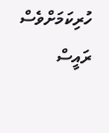ހުރިކަމަށްވެސް ރައީސް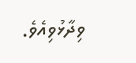ވިދާޅުވިއެވެ.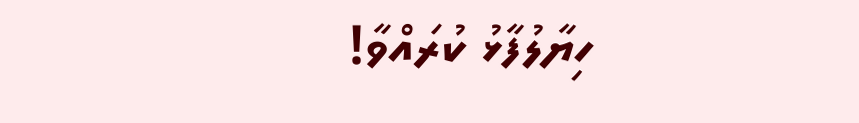ހިޔާލުފާޅު ކުރައްވާ!